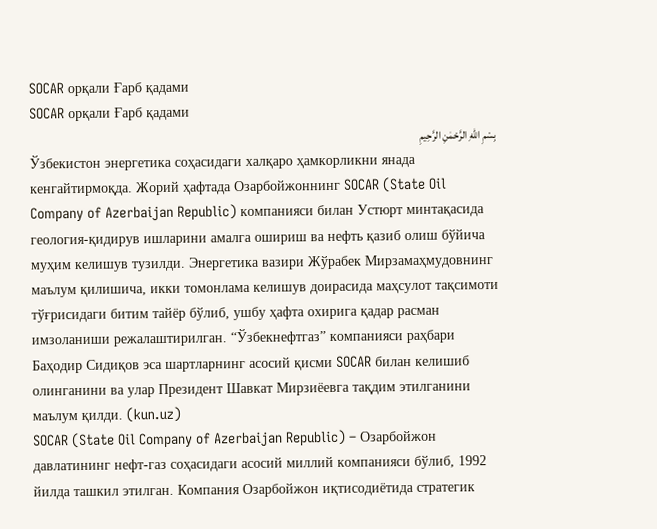SOCAR орқали Ғарб қадами
SOCAR орқали Ғарб қадами
بِسْمِ اللهِ الرَّحْمٰنِ الرَّحِيمِ
Ўзбекистон энергетика соҳасидаги халқаро ҳамкорликни янада кенгайтирмоқда. Жорий ҳафтада Озарбойжоннинг SOCAR (State Oil Company of Azerbaijan Republic) компанияси билан Устюрт минтақасида геология-қидирув ишларини амалга ошириш ва нефть қазиб олиш бўйича муҳим келишув тузилди. Энергетика вазири Жўрабек Мирзамаҳмудовнинг маълум қилишича, икки томонлама келишув доирасида маҳсулот тақсимоти тўғрисидаги битим тайёр бўлиб, ушбу ҳафта охирига қадар расман имзоланиши режалаштирилган. “Ўзбекнефтгаз” компанияси раҳбари Баҳодир Сидиқов эса шартларнинг асосий қисми SOCAR билан келишиб олинганини ва улар Президент Шавкат Мирзиёевга тақдим этилганини маълум қилди. (kun.uz)
SOCAR (State Oil Company of Azerbaijan Republic) – Озарбойжон давлатининг нефт-газ соҳасидаги асосий миллий компанияси бўлиб, 1992 йилда ташкил этилган. Компания Озарбойжон иқтисодиётида стратегик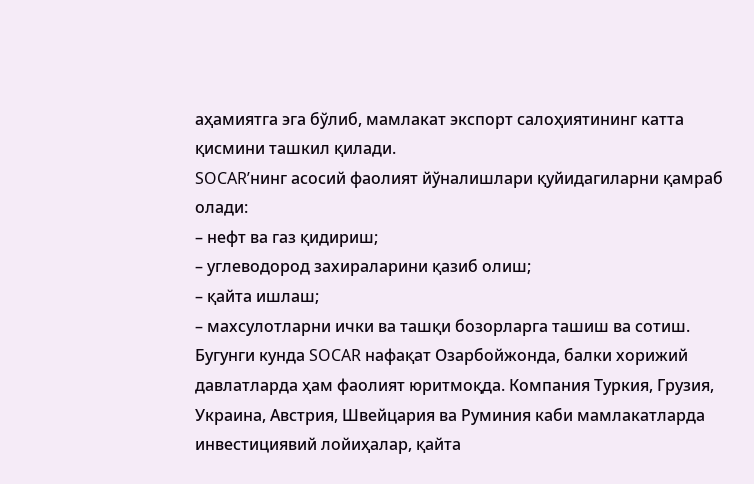аҳамиятга эга бўлиб, мамлакат экспорт салоҳиятининг катта қисмини ташкил қилади.
SOCAR’нинг асосий фаолият йўналишлари қуйидагиларни қамраб олади:
– нефт ва газ қидириш;
– углеводород захираларини қазиб олиш;
– қайта ишлаш;
– махсулотларни ички ва ташқи бозорларга ташиш ва сотиш.
Бугунги кунда SOCAR нафақат Озарбойжонда, балки хорижий давлатларда ҳам фаолият юритмоқда. Компания Туркия, Грузия, Украина, Австрия, Швейцария ва Руминия каби мамлакатларда инвестициявий лойиҳалар, қайта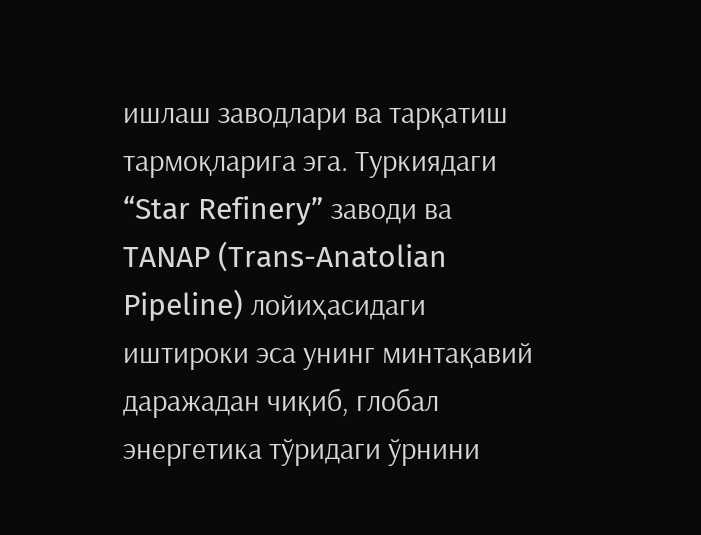ишлаш заводлари ва тарқатиш тармоқларига эга. Туркиядаги “Star Refinery” заводи ва TANAP (Trans-Anatolian Pipeline) лойиҳасидаги иштироки эса унинг минтақавий даражадан чиқиб, глобал энергетика тўридаги ўрнини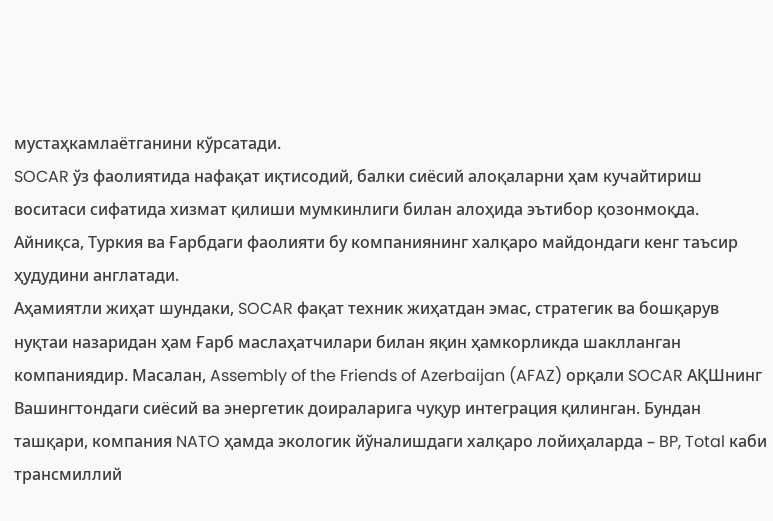мустаҳкамлаётганини кўрсатади.
SOCAR ўз фаолиятида нафақат иқтисодий, балки сиёсий алоқаларни ҳам кучайтириш воситаси сифатида хизмат қилиши мумкинлиги билан алоҳида эътибор қозонмоқда. Айниқса, Туркия ва Ғарбдаги фаолияти бу компаниянинг халқаро майдондаги кенг таъсир ҳудудини англатади.
Аҳамиятли жиҳат шундаки, SOCAR фақат техник жиҳатдан эмас, стратегик ва бошқарув нуқтаи назаридан ҳам Ғарб маслаҳатчилари билан яқин ҳамкорликда шаклланган компаниядир. Масалан, Assembly of the Friends of Azerbaijan (AFAZ) орқали SOCAR АҚШнинг Вашингтондаги сиёсий ва энергетик доираларига чуқур интеграция қилинган. Бундан ташқари, компания NATO ҳамда экологик йўналишдаги халқаро лойиҳаларда – BP, Total каби трансмиллий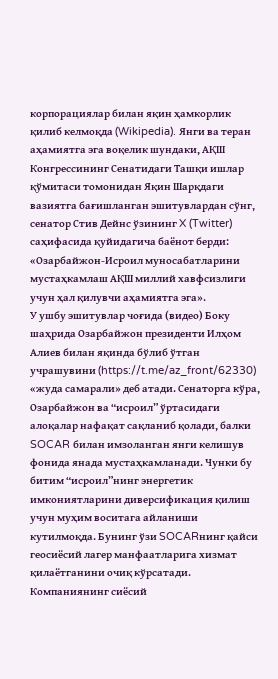корпорациялар билан яқин ҳамкорлик қилиб келмоқда (Wikipedia). Янги ва теран аҳамиятга эга воқелик шундаки, АҚШ Конгрессининг Сенатидаги Ташқи ишлар қўмитаси томонидан Яқин Шарқдаги вазиятга бағишланган эшитувлардан сўнг, сенатор Стив Дейнс ўзининг X (Twitter) саҳифасида қуйидагича баёнот берди: «Озарбайжон-Исроил муносабатларини мустаҳкамлаш АҚШ миллий хавфсизлиги учун ҳал қилувчи аҳамиятга эга».
У ушбу эшитувлар чоғида (видео) Боку шаҳрида Озарбайжон президенти Илҳом Алиев билан яқинда бўлиб ўтган учрашувини (https://t.me/az_front/62330) «жуда самарали» деб атади. Сенаторга кўра, Озарбайжон ва “исроил” ўртасидаги алоқалар нафақат сақланиб қолади, балки SOCAR билан имзоланган янги келишув фонида янада мустаҳкамланади. Чунки бу битим “исроил”нинг энергетик имкониятларини диверсификация қилиш учун муҳим воситага айланиши кутилмоқда. Бунинг ўзи SOCARнинг қайси геосиёсий лагер манфаатларига хизмат қилаётганини очиқ кўрсатади. Компаниянинг сиёсий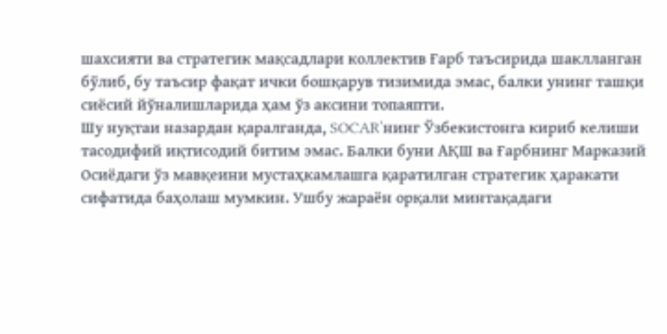шахсияти ва стратегик мақсадлари коллектив Ғарб таъсирида шаклланган бўлиб, бу таъсир фақат ички бошқарув тизимида эмас, балки унинг ташқи сиёсий йўналишларида ҳам ўз аксини топаяпти.
Шу нуқтаи назардан қаралганда, SOCAR’нинг Ўзбекистонга кириб келиши тасодифий иқтисодий битим эмас. Балки буни АҚШ ва Ғарбнинг Марказий Осиёдаги ўз мавқеини мустаҳкамлашга қаратилган стратегик ҳаракати сифатида баҳолаш мумкин. Ушбу жараён орқали минтақадаги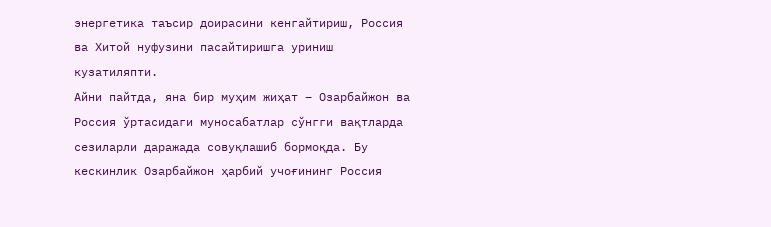энергетика таъсир доирасини кенгайтириш, Россия ва Хитой нуфузини пасайтиришга уриниш кузатиляпти.
Айни пайтда, яна бир муҳим жиҳат – Озарбайжон ва Россия ўртасидаги муносабатлар сўнгги вақтларда сезиларли даражада совуқлашиб бормоқда. Бу кескинлик Озарбайжон ҳарбий учоғининг Россия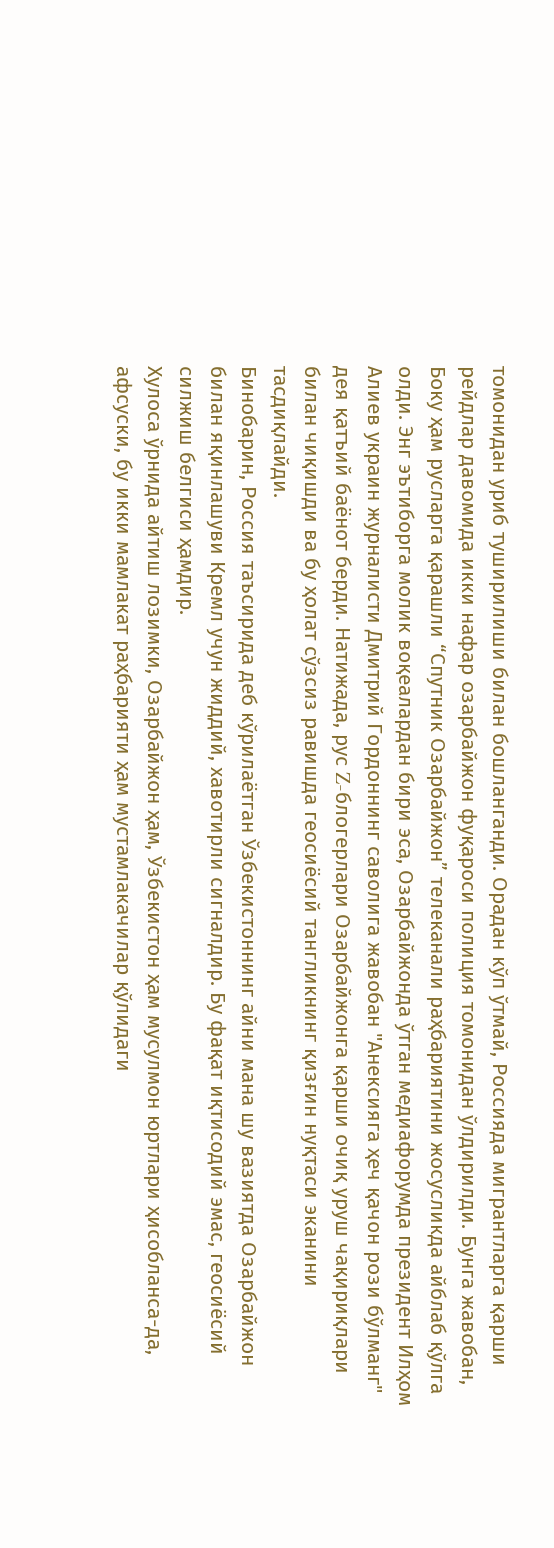томонидан уриб туширилиши билан бошланганди. Орадан кўп ўтмай, Россияда мигрантларга қарши рейдлар давомида икки нафар озарбайжон фуқароси полиция томонидан ўлдирилди. Бунга жавобан, Боку ҳам русларга қарашли “Спутник Озарбайжон” телеканали раҳбариятини жосусликда айблаб қўлга олди. Энг эътиборга молик воқеалардан бири эса, Озарбайжонда ўтган медиафорумда президент Илҳом Алиев украин журналисти Дмитрий Гордоннинг саволига жавобан "Анексияга ҳеч қачон рози бўлманг" дея қатъий баёнот берди. Натижада, рус Z-блогерлари Озарбайжонга қарши очиқ уруш чақириқлари билан чиқишди ва бу ҳолат сўзсиз равишда геосиёсий тангликнинг қизғин нуқтаси эканини тасдиқлайди.
Бинобарин, Россия таъсирида деб кўрилаётган Ўзбекистоннинг айни мана шу вазиятда Озарбайжон билан яқинлашуви Кремл учун жиддий, хавотирли сигналдир. Бу фақат иқтисодий эмас, геосиёсий силжиш белгиси ҳамдир.
Хулоса ўрнида айтиш лозимки, Озарбайжон ҳам, Ўзбекистон ҳам мусулмон юртлари ҳисобланса-да, афсуски, бу икки мамлакат раҳбарияти ҳам мустамлакачилар қўлидаги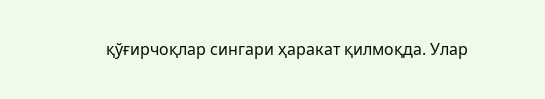қўғирчоқлар сингари ҳаракат қилмоқда. Улар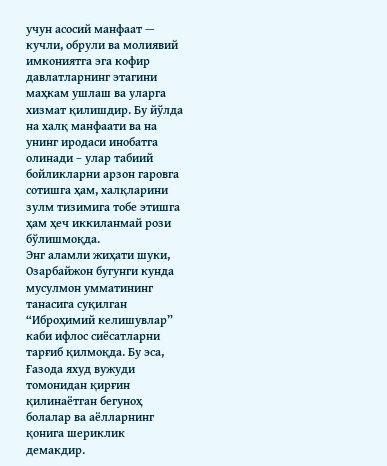учун асосий манфаат — кучли, обрули ва молиявий имкониятга эга кофир давлатларнинг этагини маҳкам ушлаш ва уларга хизмат қилишдир. Бу йўлда на халқ манфаати ва на унинг иродаси инобатга олинади – улар табиий бойликларни арзон гаровга сотишга ҳам, халқларини зулм тизимига тобе этишга ҳам ҳеч иккиланмай рози бўлишмоқда.
Энг аламли жиҳати шуки, Озарбайжон бугунги кунда мусулмон умматининг танасига суқилган “Иброҳимий келишувлар” каби ифлос сиёсатларни тарғиб қилмоқда. Бу эса, Ғазода яхуд вужуди томонидан қирғин қилинаётган бегуноҳ болалар ва аёлларнинг қонига шериклик демакдир.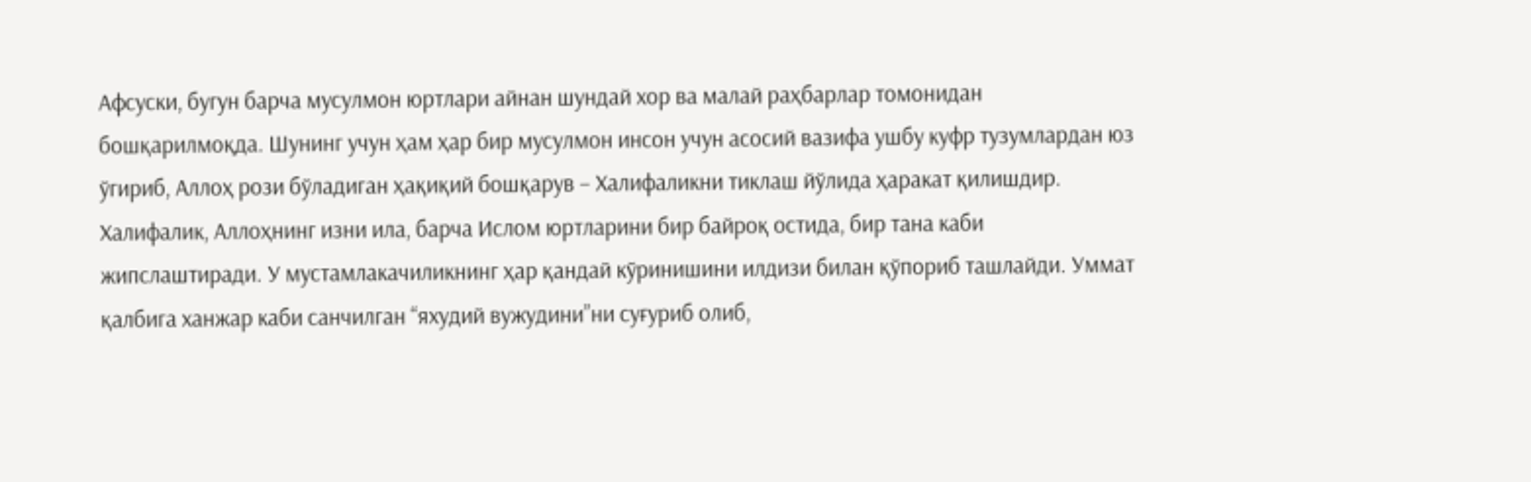Афсуски, бугун барча мусулмон юртлари айнан шундай хор ва малай раҳбарлар томонидан бошқарилмоқда. Шунинг учун ҳам ҳар бир мусулмон инсон учун асосий вазифа ушбу куфр тузумлардан юз ўгириб, Аллоҳ рози бўладиган ҳақиқий бошқарув – Халифаликни тиклаш йўлида ҳаракат қилишдир.
Халифалик, Аллоҳнинг изни ила, барча Ислом юртларини бир байроқ остида, бир тана каби жипслаштиради. У мустамлакачиликнинг ҳар қандай кўринишини илдизи билан қўпориб ташлайди. Уммат қалбига ханжар каби санчилган “яхудий вужудини”ни суғуриб олиб,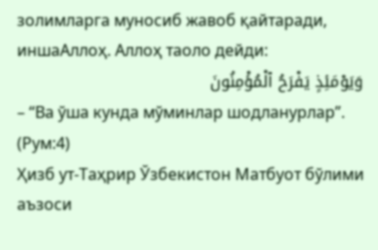золимларга муносиб жавоб қайтаради, иншаАллоҳ. Аллоҳ таоло дейди:
وَيَوْمَئِذٍ يَفْرَحُ ٱلْمُؤْمِنُونَ
– “Ва ўша кунда мўминлар шодланурлар”. (Рум:4)
Ҳизб ут-Таҳрир Ўзбекистон Матбуот бўлими аъзоси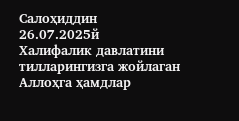Салоҳиддин
26.07.2025й
Халифалик давлатини тилларингизга жойлаган Аллоҳга ҳамдлар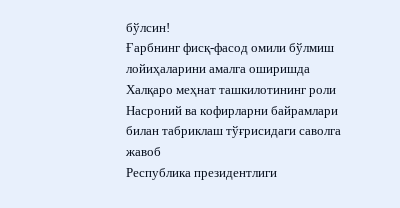бўлсин!
Ғарбнинг фисқ-фасод омили бўлмиш лойиҳаларини амалга оширишда Халқаро меҳнат ташкилотининг роли
Насроний ва кофирларни байрамлари билан табриклаш тўғрисидаги саволга жавоб
Республика президентлиги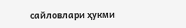сайловлари ҳукми